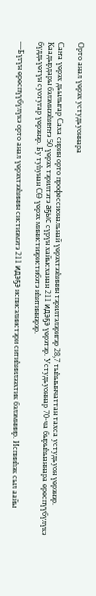Орто анал үөрэх устудьуоннара

Саҥа үөрэх дьылыгар Саха сирин орто профессиональнай үөрэхтээһинин тэрилтэлэригэр 28,7 тыһыынчаттан тахса устудьуон үөрэнэр. Каадырдары бэлэмнээһиҥҥэ 50 үөрэх тэрилтэтэ аҕыс сүрүн хайысханан 211 идэҕэ үөрэтэр. Устудьуоннар 70-ча бырыһыаннара өрөспүүбүлүкэ бүддьүөтүн суотугар үөрэнэр. Бу туһунан СӨ үөрэх министиэристибэтэ иһитиннэрэр.

—Бүгүн өрөспүүбүлүкэ орто анал үөрэхтээһинин систиэмэтэ 211 идэҕэ исписэлиистэри ситиһиилээхтик бэлэмниир. Испииһэк сыл аайы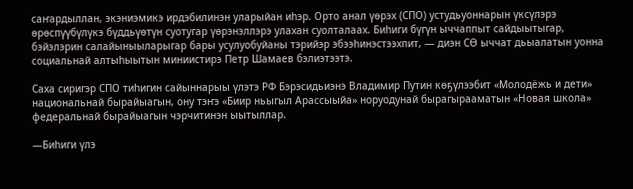саҥардыллан, экэниэмикэ ирдэбилинэн уларыйан иһэр. Орто анал үөрэх (СПО) устудьуоннарын үксүлэрэ өрөспүүбүлүкэ бүддьүөтүн суотугар үөрэнэллэрэ улахан суолталаах. Биһиги бүгүн ыччаппыт сайдыытыгар, бэйэлэрин салайыныыларыгар бары усулуобуйаны тэрийэр эбээһинэстээхпит, — диэн СӨ ыччат дьыалатын уонна социальнай алтыһыытын миниистирэ Петр Шамаев бэлиэтээтэ.

Саха сиригэр СПО тиһигин сайыннарыы үлэтэ РФ Бэрэсидьиэнэ Владимир Путин көҕүлээбит «Молодёжь и дети» национальнай бырайыагын, ону тэҥэ «Биир ньыгыл Арассыыйа» норуодунай бырагырааматын «Новая школа» федеральнай бырайыагын чэрчитинэн ыытыллар.

—Биһиги үлэ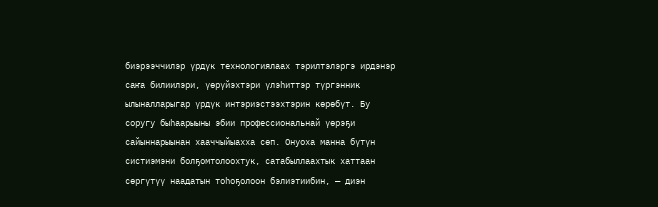биэрээччилэр үрдүк технологиялаах тэрилтэлэргэ ирдэнэр саҥа билиилэри, үөрүйэхтэри үлэһиттэр түргэнник ылыналларыгар үрдүк интэриэстээхтэрин көрөбүт. Бу соругу быһаарыыны эбии профессиональнай үөрэҕи сайыннарыынан хааччыйыахха сөп. Онуоха манна бүтүн систиэмэни болҕомтолоохтук, сатабыллаахтык хаттаан сөргүтүү наадатын тоһоҕолоон бэлиэтиибин, — диэн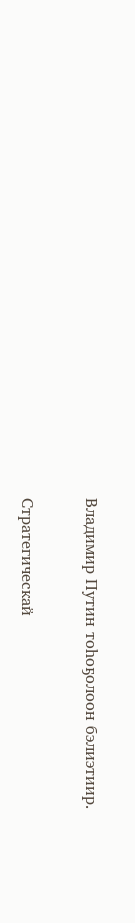Владимир Путин тоһоҕолоон бэлиэтиир.

Стратегическай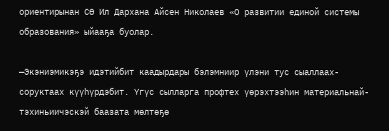ориентирынан СӨ Ил Дархана Айсен Николаев «О развитии единой системы образования» ыйааҕа буолар.

—Экэниэмикэҕэ идэтийбит каадырдары бэлэмниир үлэни тус сыаллаах-соруктаах күүһүрдэбит. Үгүс сылларга профтех үөрэхтээһин материальнай-тэхиньиичэскэй баазата мөлтөҕө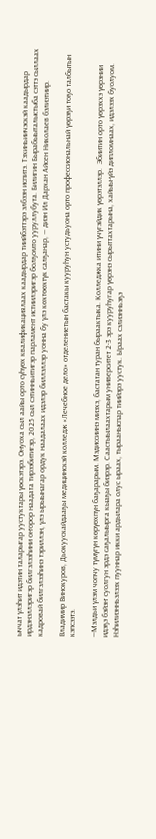ыччат үлэһит идэтин таларыгар уустуктары үөскэтэрэ. Онуоха сыл аайы орто сүһүөх квалификациялаах каадырдар тиийбэттэрэ элбээн испитэ. Тэхиньиичэскэй каадырдар ирдэнэллэригэр билгэлээһини оҥорор наадата тирээбитигэр, 2025 сыл сэтинньитигэр парламент истиилэригэр болҕомто ууруллубута. Билигин Бырабыыталыстыба сэттэ сыллаах кадровай билгэлээһинэ тэриллэн, үлэ ырыынагар ордук наадалаах идэлэр биллэллэр уонна бу үлэ көхтөөхтүк салҕанар, — диэн Ил Дархан Айсен Николаев бэлиэтиир.

Владимир Винокуров, Дьокуускайдааҕы медицинскэй колледж «Лечебное дело» отделениетын бастакы кууруһун устудьуона орто профессиональнай үөрэҕи тоҕо талбытын кэпсээтэ.

—Мэлдьи үлэм чопчу түмүгүн көрүөхпүн баҕарарым. Мэдиссиинэ миэхэ, бастатан туран быраактыка. Колледжка итини үчүгэйдик үөрэтэллэр.  Эбиитин орто үөрэххэ үөрэнии идэҕэ бэйэҥ суолгун эрдэ саҕалыырга кыаҕы биэрэр. Саастыылаахтарым университет 2-3 эрэ кууруһугар үөрэнэ сырыттахтарына, хайыы-үйэ дипломнаах, идэлээх буолуом. Нэһилиэнньэлээх пууннар икки ардылара олус ыраах, тырааныспар тиийэрэ уустук. Ыраах сэлиэнньэҕэ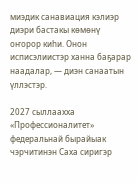миэдик санавиация кэлиэр диэри бастакы көмөнү оҥорор киһи. Онон исписэлиистэр ханна баҕарар наадалар, — диэн санаатын үллэстэр.

2027 сыллаахха «Профессионалитет» федеральнай бырайыак чэрчитинэн Саха сиригэр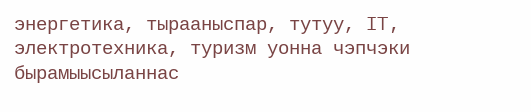энергетика, тырааныспар, тутуу, IT, электротехника, туризм уонна чэпчэки бырамыысыланнас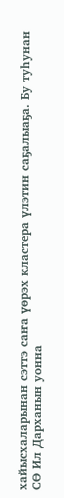хайысхаларынан сэттэ саҥа үөрэх кластера үлэтин саҕалыаҕа. Бу туһунан СӨ Ил Дарханын уонна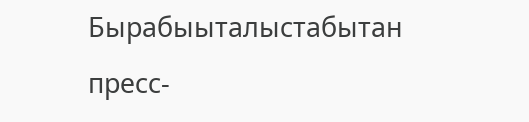Бырабыыталыстабытан пресс-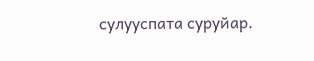сулууспата суруйар.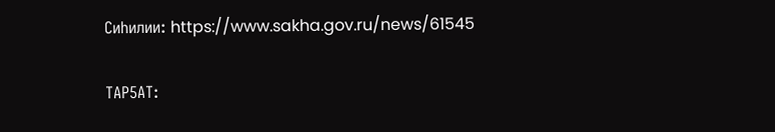Сиһилии: https://www.sakha.gov.ru/news/61545

ТАР5АТ: